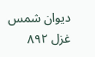دیوان شمس غزل ۸۹۲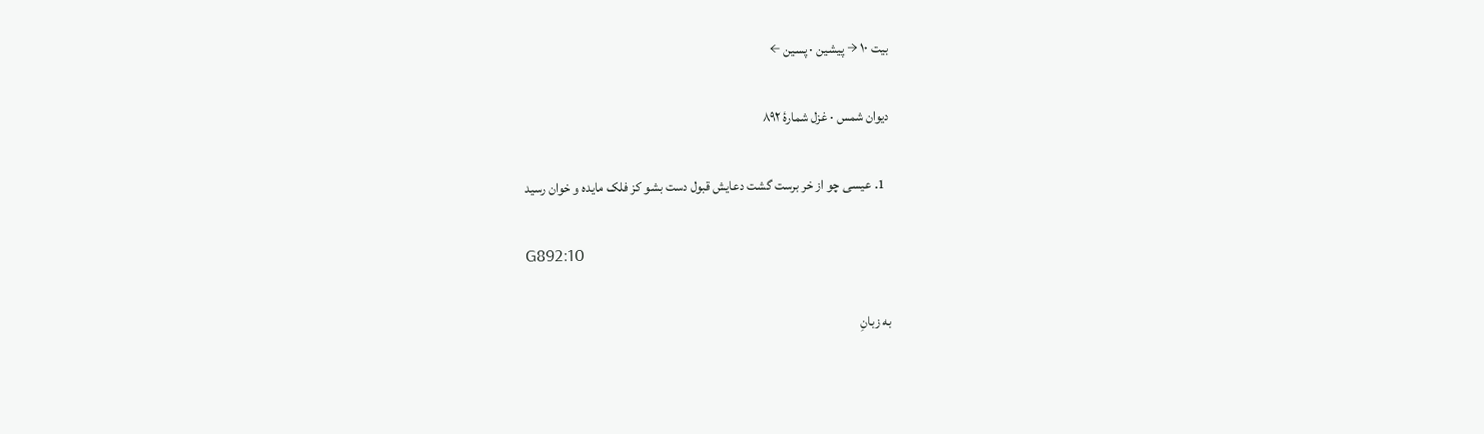بیت ۱۰ → پیشین · پسین ←

دیوان شمس · غزل شمارهٔ ۸۹۲

  1. عیسی چو از خر برست گشت دعایش قبول دست بشو کز فلک مایده و خوان رسید

G892:10

به زبانِ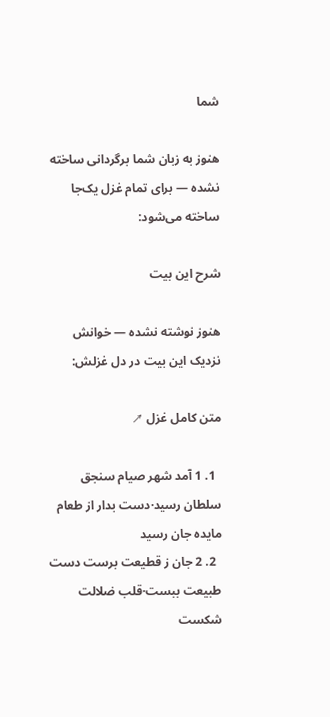شما

هنوز به زبان شما برگردانی ساخته نشده — برای تمام غزل یک‌جا ساخته می‌شود:

شرح این بیت

هنوز نوشته نشده — خوانش نزدیک این بیت در دل غزلش:

متن کامل غزل ↗

  1. 1 آمد شهر صیام سنجق سلطان رسید·دست بدار از طعام مایده جان رسید
  2. 2 جان ز قطیعت برست دست طبیعت ببست·قلب ضلالت شکست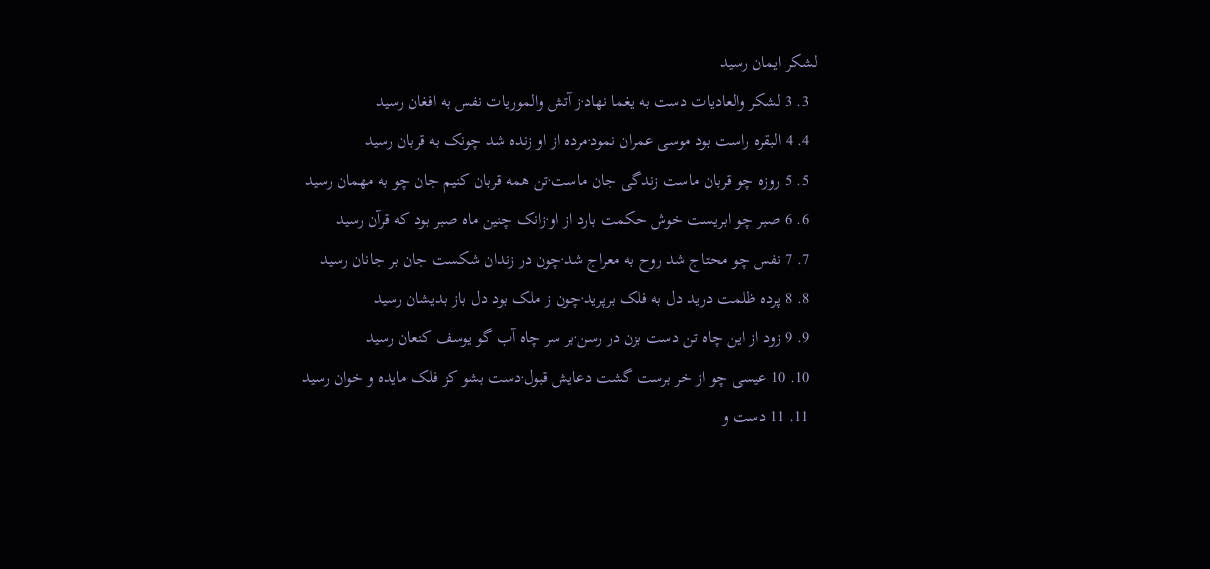لشکر ایمان رسید
  3. 3 لشکر والعادیات دست به یغما نهاد·ز آتش والموریات نفس به افغان رسید
  4. 4 البقره راست بود موسی عمران نمود·مرده از او زنده شد چونک به قربان رسید
  5. 5 روزه چو قربان ماست زندگی جان ماست·تن همه قربان کنیم جان چو به مهمان رسید
  6. 6 صبر چو ابریست خوش حکمت بارد از او·زانک چنین ماه صبر بود که قرآن رسید
  7. 7 نفس چو محتاج شد روح به معراج شد·چون در زندان شکست جان بر جانان رسید
  8. 8 پرده ظلمت درید دل به فلک برپرید·چون ز ملک بود دل باز بدیشان رسید
  9. 9 زود از این چاه تن دست بزن در رسن·بر سر چاه آب گو یوسف کنعان رسید
  10. 10 عیسی چو از خر برست گشت دعایش قبول·دست بشو کز فلک مایده و خوان رسید
  11. 11 دست و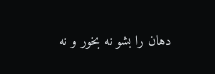دهان را بشو نه بخور و نه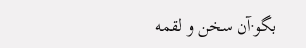بگو·آن سخن و لقمه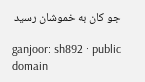جو کان به خموشان رسید

ganjoor: sh892 · public domain